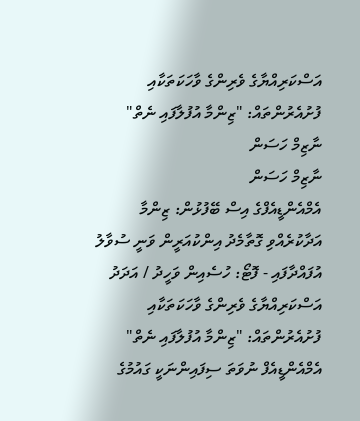އަސްކަރިއްޔާގެ ވެރިންގެ ވާހަކަތަކާއި ފުށުއެރުންތައް: "ޒިންމާ އުފުލާފައި ނެތް"
ނާޒިމް ހަސަން
ނާޒިމް ހަސަން
އެމްއެންޑީއެފްގެ އިސް ބޭފުޅުން: ޒިންމާ އަދާކުރެއްވި ގޮތާމެދު އިންކުއަރީން ވަނީ ސުވާލު އުފައްދާފައި - ފޮޓޯ: ހުސެއިން ވަހީދު / އަދަދު
އަސްކަރިއްޔާގެ ވެރިންގެ ވާހަކަތަކާއި ފުށުއެރުންތައް: "ޒިންމާ އުފުލާފައި ނެތް"
އެމްއެންޑީއެފް ނުވަތަ ސިފައިންނަކީ ގައުމުގެ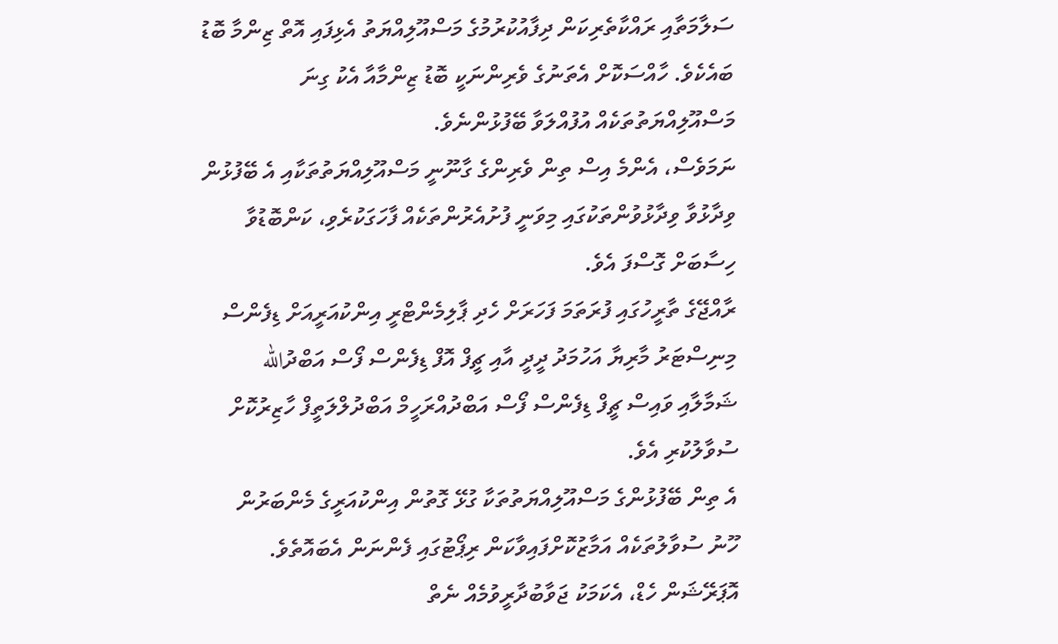ސަލާމަތާއި ރައްކާތެރިކަން ދިފާއުކުރުމުގެ މަސްއޫލިއްޔަތު އެޅިފައި އޮތް ޒިންމާ ބޮޑު ބައެކެވެ. ހާއްސަކޮށް އެތަނުގެ ވެރިންނަކީ ބޮޑު ޒިންމާއާ އެކު ގިނަ މަސްއޫލިއްޔަތުތަކެއް އުފުއްލަވާ ބޭފުޅުންނެވެ.
ނަމަވެސް، އެންމެ އިސް ތިން ވެރިންގެ ގާނޫނީ މަސްއޫލިއްޔަތުތަކާއި އެ ބޭފުޅުން ވިދާޅުވާ ވިދާޅުވުންތަކުގައި މިވަނީ ފުށުއެރުންތަކެއް ފާހަގަކުރެވި، ކަންބޮޑުވާ ހިސާބަށް ގޮސްފަ އެވެ.
ރާއްޖޭގެ ތާރީހުގައި ފުރަތަމަ ފަހަރަށް ހެދި ޕާލިމެންޓްރީ އިންކުއަރީއަށް ޑިފެންސް މިނިސްޓަރު މާރިޔާ އަހުމަދު ދީދީ އާއި ޗީފް އޮފް ޑިފެންސް ފޯސް އަބްދުالله ޝަމާލާއި ވައިސް ޗީފް ޑިފެންސް ފޯސް އަބްދުއްރަހީމް އަބްދުލްލަތީފް ހާޒިރުކޮށް ސުވާލުކުރި އެވެ.
އެ ތިން ބޭފުޅުންގެ މަސްއޫލިއްޔަތުތަކާ ގުޅޭ ގޮތުން އިންކުއަރީގެ މެންބަރުން ހޫނު ސުވާލުތަކެއް އަމާޒުކޮށްފައިވާކަން ރިޕޯޓުގައި ފެންނަން އެބައޮތެވެ.
އޮޕަރޭޝަން ހެޑް، އެކަމަކު ޖަވާބުދާރީވުމެއް ނެތް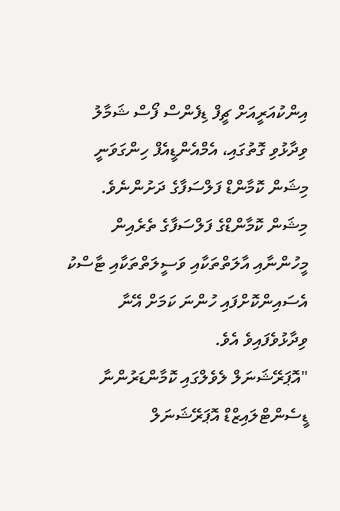އިންކުއަރީއަށް ޗީފް ޑިފެންސް ފޯސް ޝަމާލު ވިދާޅުވި ގޮތުގައި، އެމްއެންޑީއެފް ހިންގަވަނީ މިޝަން ކޮމާންޑް ފަލްސަފާގެ ދަށުންނެވެ. މިޝަން ކޮމާންޑްގެ ފަލްސަފާގެ ތެރެއިން މީހުންނާއި އާލަތްތަކާއި ވަސީލަތްތަކާއި ޓާސްކު އެސައިންކޮށްފައި ހުންނަ ކަމަށް އޭނާ ވިދާޅުވެފައިވެ އެވެ.
"އޮޕަރޭޝަނަލް ލެވެލްގައި ކޮމާންޑަރުންނާ ޑީސެންޓްލައިޒްޑް އޮޕަރޭޝަނަލް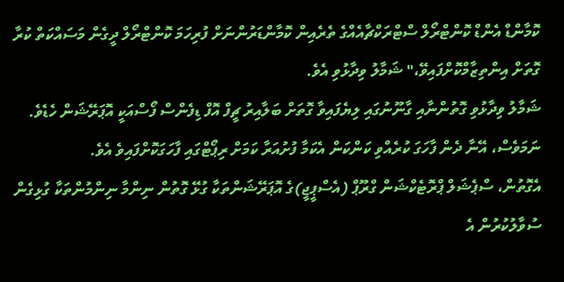ކޮމާންޑް އެންޑް ކޮންޓްރޯލް ސްޓްރަކްޗާއެއްގެ ތެރެއިން ކޮމާންޑަރުންނަށް ފުރިހަމަ ކޮންޓްރޯލް ދީގެން މަސައްކަތް ކުރާ ގޮތަށް އިންތިޒާމްކޮށްފައިވޭ،" ޝަމާލު ވިދާޅުވި އެވެ.
ޝަމާލު ވިދާޅުވި ގޮތުންނާއި ގާނޫނުގައި ލިޔެފައިވާ ގޮތަށް ބަލާއިރު ޗީފް އޮފް ޑިފެންސް ފޯސްއަކީ އޮޕަރޭޝަން ހެޑެވެ. ނަމަވެސް، އޭނާ ދެން ފާހަގަ ކުރެއްވި ކަންކަން އެކަމާ ފުށުއަރާ ކަމަށް ރިޕޯޓްގައި ފާހަގަކޮށްފައިވެ އެވެ.
އެގޮތުން، ސްޕެޝަލް ޕްރޮޓެކްޝަން ގްރޫޕް (އެސްޕީޖީ)ގެ އޮޕަރޭޝަންތަކާ ގުޅޭ ގޮތުން ނިންމާ ނިންމުންތަކާ ގުޅިގެން ސުވާލުކުރުން އެ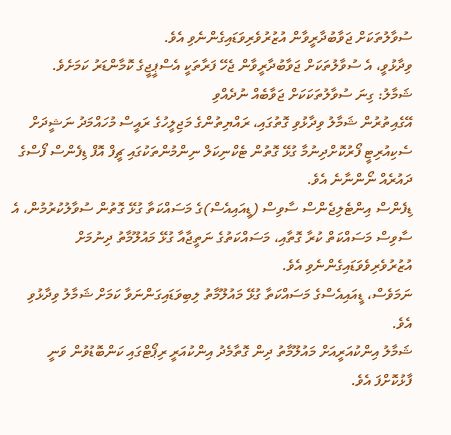ސުވާލުތަކަށް ޖަވާބުދާރީވާން އުޒުރުވެރިވަޑައިގެންނެވި އެވެ.
ވިދާޅުވީ، އެ ސުވާލުތަކަށް ޖަވާބުދާރީވާން ޖެހޭ ފަރާތަކީ އެސްޕީޖީގެ ކޮމާންޑަރު ކަމަށެވެ.
ޝަމާލު: ގިނަ ސުވާލުތަކަކަށް ޖަވާބެއް ނުދެއްވި
އޭގެއިތުރުން ޝަމާލު ވިދާޅުވި ގޮތުގައި، ރައްޔިތުންގެ މަޖިލީހުގެ ރައީސް މުހައްމަދު ނަޝީދަށް ސެކިއުރިޓީ ފޯރުކޮށްދިނުމާ ގުޅޭ ގޮތުން ޓެކްނިކަލް ނިންމުންތަކުގައި ޗީފް އޮފް ޑިފެންސް ފޯސްގެ ދައުރެއް ނޯންނާނެ އެވެ.
ޑިފެންސް އިންޓެލިޖެންސް ސާވިސް (ޑީއައިއެސް)ގެ މަސައްކަތާ ގުޅޭ ގޮތުން ސުވާލުކުރުމުން، އެ ސާވިސް މަސައްކަތް ކުރާ ގޮތާއި، މަސައްކަތުގެ ނަތީޖާއާ ގުޅޭ މައުލޫމާތު ދިނުމަށް އުޒުރުވެރިވެވަޑައިގެންނެވި އެވެ.
ނަމަވެސް، ޑީއައިއެސްގެ މަސައްކަތާ ގުޅޭ މައުލޫމާތު ލިބިވަޑައިގަންނަވާ ކަމަށް ޝަމާލު ވިދާޅުވި އެވެ.
ޝަމާލު އިންކުއަރީއަށް މައުލޫމާތު ދިން ގޮތާމެދު އިންކުއަރީ ރިޕޯޓްގައި ކަންބޮޑުވުން ވަނީ ފާޅުކޮށްފަ އެވެ.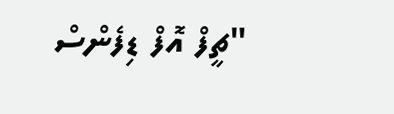"ޗީފް އޮފް ޑިފެންސް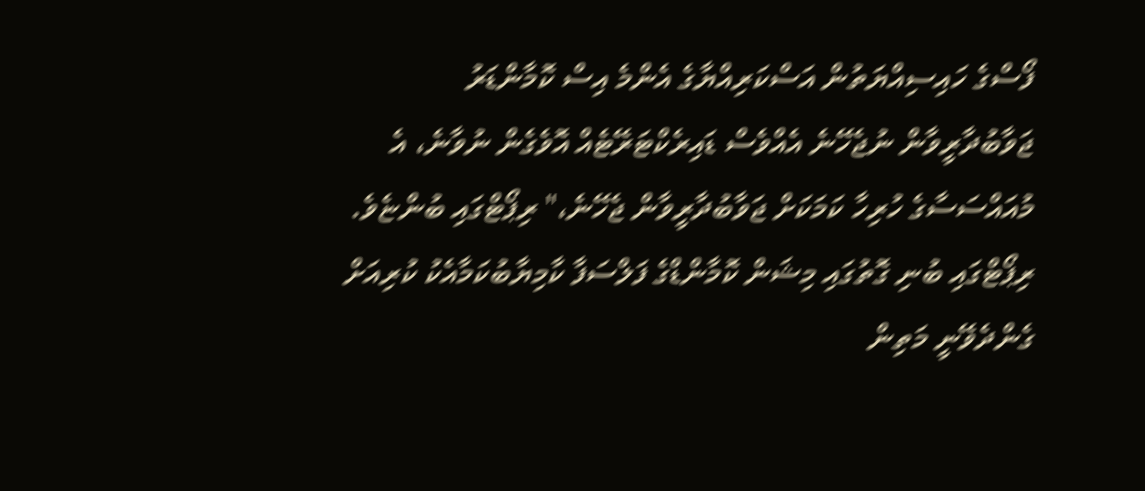ފޯސްގެ ހައިސިއްޔަތުން އަސްކަރިއްޔާގެ އެންމެ އިސް ކޮމާންޑަރު ޖަވާބުދާރީވާން ނުޖެހޭނެ އެއްވެސް ޑައިރެކްޓަރޭޓެއް އޮވެގެން ނުވާނެ، އެ މުއައްސަސާގެ ހުރިހާ ކަމަކަށް ޖަވާބުދާރީވާން ޖެހޭނެ،" ރިޕޯޓްގައި ބުންޏެވެ.
ރިޕޯޓްގައި ބުނި ގޮތުގައި މިޝަން ކޮމާންޑްގެ ފަލްސަފާ ކާމިޔާބުކަމާއެކު ކުރިއަށް ގެންދެވޭނީ މަތިން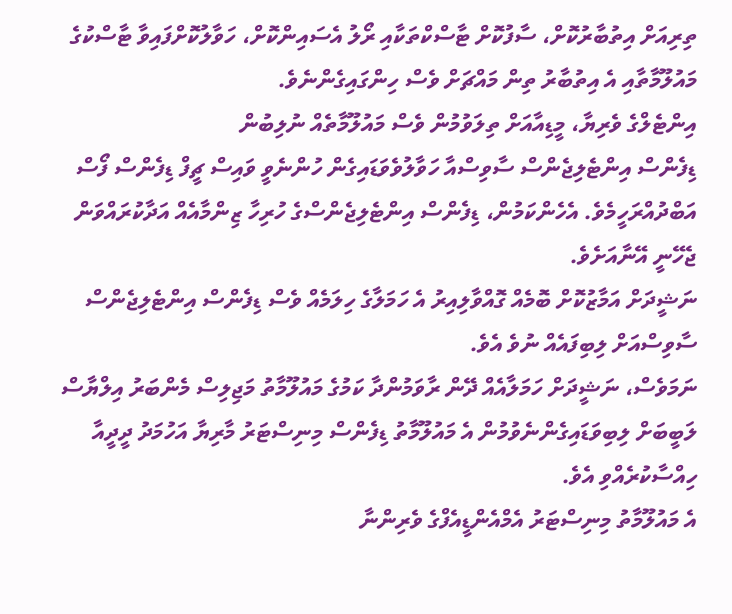ތިރިއަށް އިތުބާރުކޮށް، ސާފުކޮށް ޓާސްކްތަކާއި ރޯލު އެސައިންކޮށް، ހަވާލުކޮށްފައިވާ ޓާސްކުގެ މައުލޫމާތާއި އެ އިތުބާރު ތިން މައްޗަށް ވެސް ހިންގައިގެންނެވެ.
އިންޓެލްގެ ވެރިޔާ، މީޑިއާއަށް ތިލަވުމުން ވެސް މައުލޫމާތެއް ނުލިބުން
ޑިފެންސް އިންޓެލިޖެންސް ސާވިސްއާ ހަވާލުވެވަޑައިގެން ހުންނެވީ ވައިސް ޗީފް ޑިފެންސް ފޯސް އަބްދުއްރަހީމެވެ. އެހެންކަމުން، ޑިފެންސް އިންޓެލިޖެންސްގެ ހުރިހާ ޒިންމާއެއް އަދާކުރައްވަން ޖެހޭނީ އޭނާއަށެވެ.
ނަޝީދަށް އަމާޒުކޮށް ބޮމެއް ގޮއްވާލިއިރު އެ ހަމަލާގެ ހިލަމެއް ވެސް ޑިފެންސް އިންޓެލިޖެންސް ސާވިސްއަށް ލިބިފައެއް ނުވެ އެވެ.
ނަމަވެސް، ނަޝީދަށް ހަމަލާއެއް ދޭން ރާވަމުންދާ ކަމުގެ މައުލޫމާތު މަޖިލިސް މެންބަރު އިލްޔާސް ލަބީބަށް ލިބިވަޑައިގެންނެވުމުން އެ މައުލޫމާތު ޑިފެންސް މިނިސްޓަރު މާރިޔާ އަހުމަދު ދީދީއާ ހިއްސާކުރެއްވި އެވެ.
އެ މައުލޫމާތު މިނިސްޓަރު އެމްއެންޑީއެފްގެ ވެރިންނާ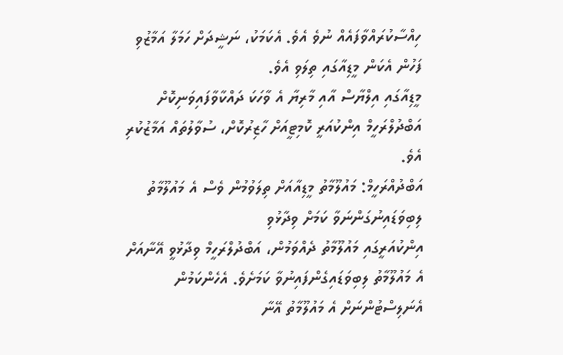ހިއްސާކުރައްވާފައެއް ނުވެ އެވެ. އެކަމަކު، ނަޝީދަށް ހަމަލާ އަމާޒުވި ފަހުން އެކަން މީޑިއާގައި ތިލަވި އެވެ.
މީޑިއާގައި އިލްޔާސް އާއި މާރިޔާ އެ ވާހަކަ ދައްކާވާފައިވަނިކޮށް އަބްދުލްރަހީމް އިންކުއަރީ ކޮމިޓީއަށް ހާޒިރުކޮށް، ސުވާލުތައް އަމާޒުކުރި އެވެ.
އަބްދުއްރަހީމް: މައުލޫމާތު މީޑިއާއަށް ތިލަވުމުން ވެސް އެ މައުލޫމާތު ލިބިވަޑައިނުގަންނަވާ ކަމަށް ވިދާޅުވި
އިންކުއަރީގައި މައުލޫމާތު ދެއްވަމުން، އަބްދުލްރަހީމް ވިދާޅުވީ އޭނާއަށް އެ މައުލޫމާތު ލިބިވަޑައިގެންފައިނުވާ ކަމަށެވެ. އެހެންކަމުން އެނަލިސްޓުންނަށް އެ މައުލޫމާތު އޭނާ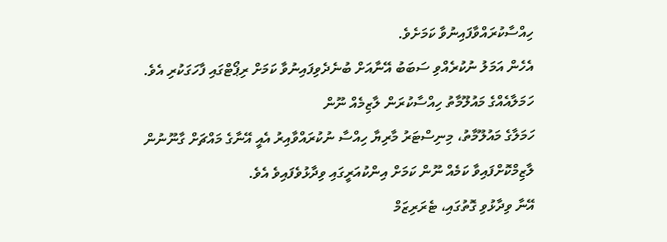ހިއްސާކުރައްވާފައިނުވާ ކަމަށެވެ.
އެހެން އަމަލު ނުކުރެއްވި ސަބަބު އޭނާއަށް ބުނެދެވިފައިނުވާ ކަމަށް ރިޕޯޓްގައި ފާހަގަކުރި އެވެ.
ހަމަލާއެއްގެ މައުލޫމާތު ހިއްސާކުރަން ލާޒިމެއް ނޫން
ހަމަލާގެ މައުލޫމާތު، މިނިސްޓަރު މާރިޔާ ހިއްސާ ނުކުރައްވާއިރު އެއީ އޭނާގެ މައްޗަށް ގާނޫނުން ލާޒިމްކޮށްފައިވާ ކަމެއް ނޫން ކަމަށް އިންކުއަރީގައި ވިދާޅުވެފައިވެ އެވެ.
އޭނާ ވިދާޅުވި ގޮތުގައި، ޓެރަރިޒަމް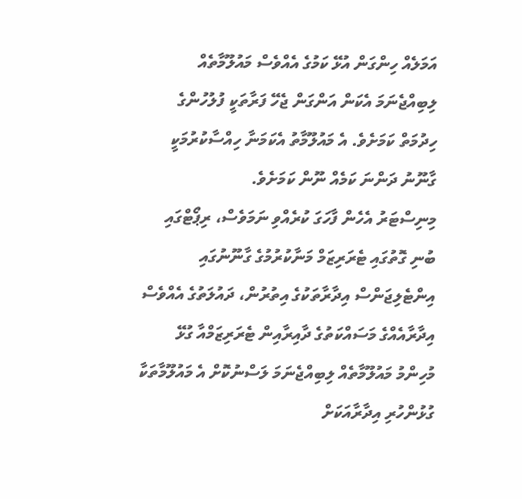އަމަލެއް ހިންގަން އުޅޭ ކަމުގެ އެއްވެސް މައުލޫމާތެއް ލިބިއްޖެނަމަ އެކަން އަންގަން ޖެހޭ ފަރާތަކީ ފުލުހުންގެ ހިދުމަތް ކަމަށެވެ. އެ މައުލޫމާތު އެކަމަނާ ހިއްސާކުރުމަކީ ގާނޫނު ދަންނަ ކަމެއް ނޫން ކަމަށެވެ.
މިނިސްޓަރު އެހެން ފާހަގަ ކުރެއްވި ނަމަވެސް، ރިޕޯޓްގައި ބުނި ގޮތުގައި ޓެރަރިޒަމް މަނާކުރުމުގެ ގާނޫނުގައި އިންޓެލިޖަންސް އިދާރާތަކުގެ އިތުރުން، ދައުލަތުގެ އެއްވެސް އިދާރާއެއްގެ މަސައްކަތުގެ ދާއިރާއިން ޓެރަރިޒަމްއާ ގުޅޭ މުހިންމު މައުލޫމާތެއް ލިބިއްޖެނަމަ ލަސްނުކޮށް އެ މައުލޫމާތަކާ ގުޅުންހުރި އިދާރާއަކަށް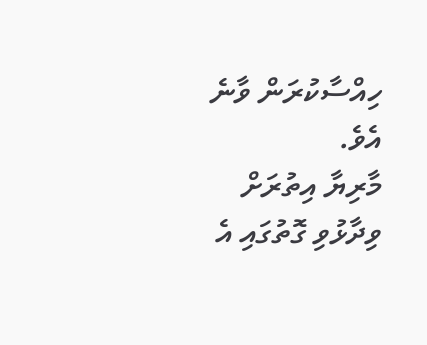ހިއްސާކުރަން ވާނެ އެވެ.
މާރިޔާ އިތުރަށް ވިދާޅުވި ގޮތުގައި އެ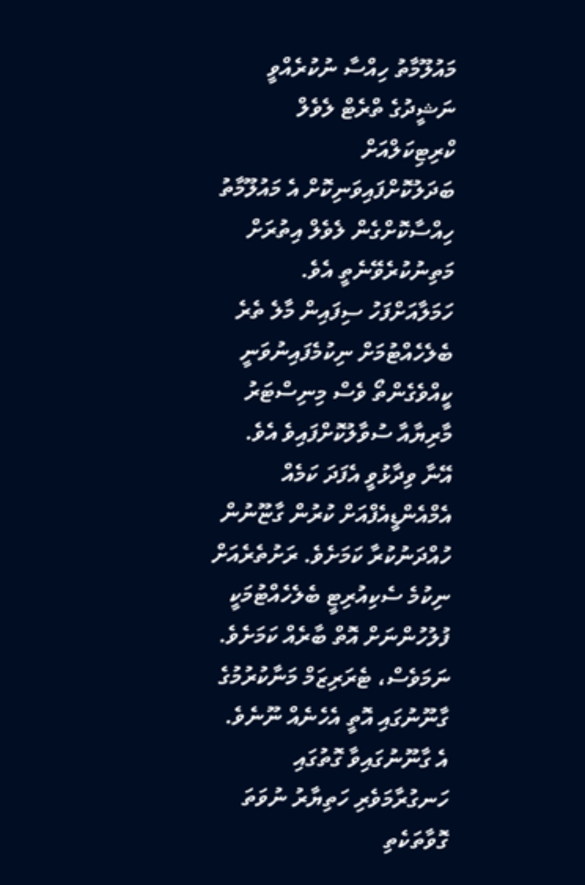މައުލޫމާތު ހިއްސާ ނުކުރެއްވީ ނަޝީދުގެ ތްރެޓް ލެވެލް ކްރިޓިކަލްއަށް ބަދަލުކޮށްފައިވަނިކޮށް އެ މައުލޫމާތު ހިއްސާކޮށްގެން ލެވެލް އިތުރަށް މަތިނުކުރެވޭނެތީ އެވެ.
ހަމަލާއަށްފަހު ސިފައިން މާލެ ތެރެ ބެލެހެއްޓުމަށް ނިކުމެފައިނުވަނީ ކީއްވެގެންތޯ ވެސް މިނިސްޓަރު މާރިޔާއާ ސުވާލުކޮށްފައިވެ އެވެ.
އޭނާ ވިދާޅުވީ އެފަދަ ކަމެއް އެމްއެންޑީއެފްއަށް ކުރުން ގާޏޫނުން ހުއްދަނުކުރާ ކަމަށެވެ. ރަށުތެރެއަށް ނިކުމެ ސެކިއުރިޓީ ބެލެހެއްޓުމަކީ ފުލުހުންނަށް އޮތް ބާރެއް ކަމަށެވެ.
ނަމަވެސް، ޓެރަރިޒަމް މަނާކުރުމުގެ ގާނޫނުގައި އޮތީ އެހެނެއް ނޫނެވެ.
އެ ގާނޫނުގައިވާ ގޮތުގައި ހަނގުރާމަވެރި ހަތިޔާރު ނުވަތަ ގޮވާތަކެތި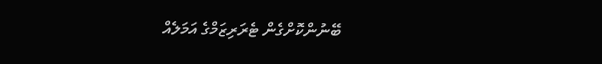ބޭނުންކޮށްގެން ޓެރަރިޒަމްގެ އަމަލެއް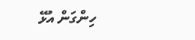ހިންގަން އުޅޭ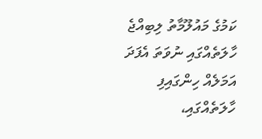ކަމުގެ މައުލޫމާތު ލިބިއްޖެ ހާލަތެއްގައި ނުވަތަ އެފަދަ އަމަލެއް ހިންގައިފި ހާލަތެއްގައި،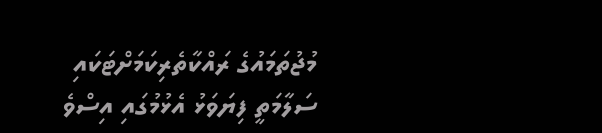މުޖުތަމައުގެ ރައްކާތެރިކަމަށްޓަކައި ސަލާމަތީ ފިޔަވަޅު އެޅުމުގައި އިސްވެ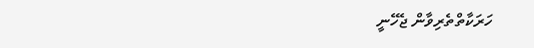ހަރަކާތްތެރިވާން ޖެހޭނީ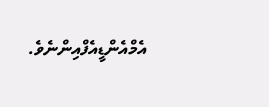އެމްއެންޑީއެފްއިންނެވެ.